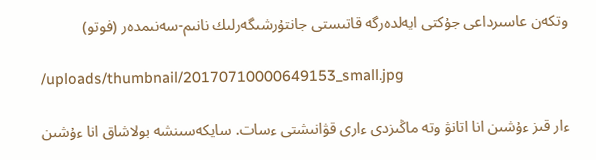وتكەن عاسىرداعى جۇكتى ايەلدەرگە قاتىستى جانتۇرشىگەرلىك نانىم-سەنىمدەر (فوتو)

/uploads/thumbnail/20170710000649153_small.jpg

ءار قىز ءۇشىن انا اتانۋ وتە ماڭىزدى ءارى قۋانىشتى ءسات. سايكەسىنشە بولاشاق انا ءۇشىن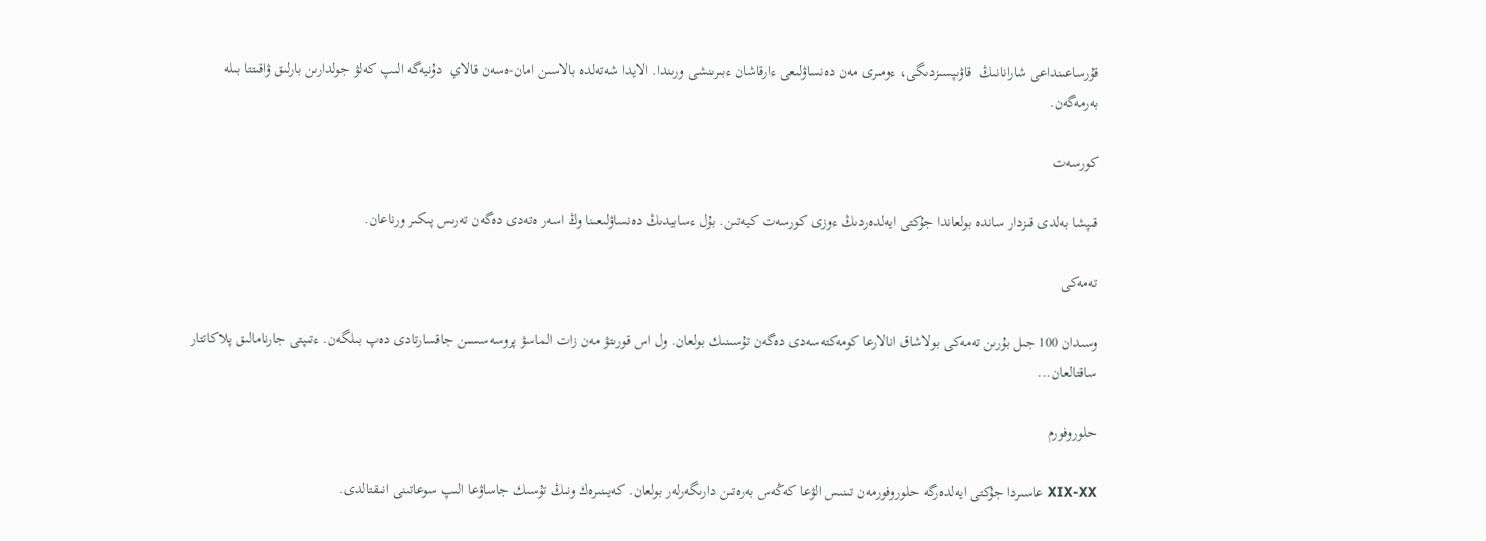قۇرساعىنداعى شارانانىڭ  قاۋىپسىزدىگى، ءومىرى مەن دەنساۋلىعى ءارقاشان ءبىرىنشى ورىندا. الايدا شەتەلدە بالاسىن امان-ەسەن قالاي  دۇنيەگە الىپ كەلۋ جولدارىن بارلىق ۋاقىتتا بىلە بەرمەگەن.

كورسەت

قىپشا بەلدى قىزدار ساندە بولعاندا جۇكتى ايەلدەردىڭ ءوزى كورسەت كيەتىن. بۇل ءسابيدىڭ دەنساۋلىعىنا وڭ اسەر ەتەدى دەگەن تەرىس پىكىر ورناعان.

تەمەكى

وسىدان 100 جىل بۇرىن تەمەكى بولاشاق انالارعا كومەكتەسەدى دەگەن تۇسىنىك بولعان. ول اس قورىتۋ مەن زات الماسۋ پروسەسسىن جاقسارتادى دەپ بىلگەن. ءتىپتى جارنامالىق پلاكاتتار ساقتالعان...

حلوروفورم

XIX-XX عاسىردا جۇكتى ايەلدەرگە حلوروفورمەن تىنىس الۋعا كەڭەس بەرەتىن دارىگەرلەر بولعان. كەيىنىرەك ونىڭ تۇسىك جاساۋعا الىپ سوعاتىنى انىقتالدى.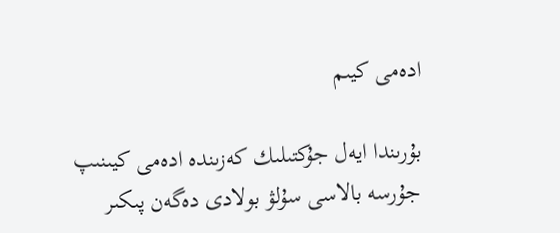ادەمى كيىم

بۇرىندا ايەل جۇكتىلىك كەزىندە ادەمى كيىنىپ جۇرسە بالاسى سۇلۋ بولادى دەگەن پىكىر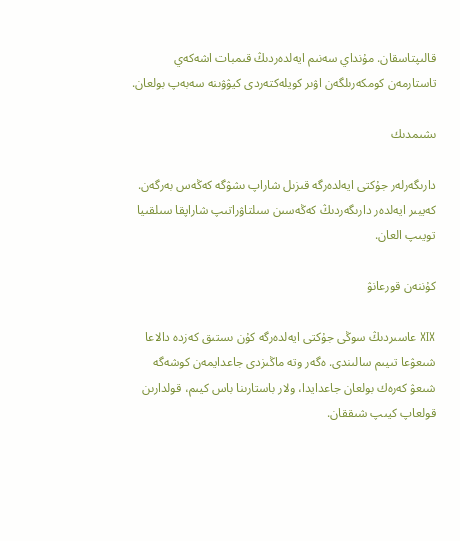قالىپتاسقان. مۇنداي سەنىم ايەلدەردىڭ قىمبات اشەكەي تاستارمەن كومكەرىلگەن اۋىر كويلەكتەردى كيۋۋىنە سەبەپ بولعان.

ىشىمدىك

دارىگەرلەر جۇكتى ايەلدەرگە قىزىل شاراپ ىشۋگە كەڭەس بەرگەن. كەيبىر ايەلدەر دارىگەردىڭ كەڭەسىن سىلتاۋراتىپ شاراپقا سىلقىيا تويىپ العان.

كۇننەن قورعانۋ

XIX عاسىردىڭ سوڭى جۇكتى ايەلدەرگە كۇن ىستىق كەزدە دالاعا شىعۋعا تىيىم سالىندى. ەگەر وتە ماڭىزدى جاعدايمەن كوشەگە شىعۋ كەرەك بولعان جاعدايدا، ولار باستارىنا باس كيىم، قولدارىن قولعاپ كيىپ شىققان.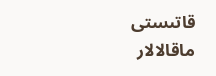قاتىستى ماقالالار